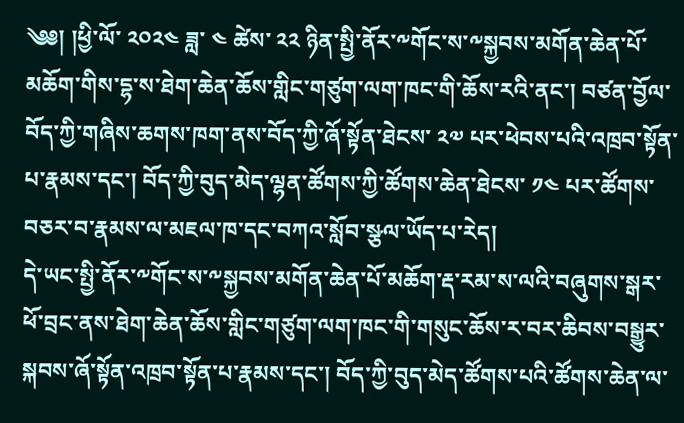༄༅། །ཕྱི་ལོ་ ༢༠༢༤ ཟླ་ ༤ ཚེས་ ༢༢ ཉིན་སྤྱི་ནོར་༸གོང་ས་༸སྐྱབས་མགོན་ཆེན་པོ་མཆོག་གིས་དྷ་ས་ཐེག་ཆེན་ཆོས་གླིང་གཙུག་ལག་ཁང་གི་ཆོས་རའི་ནང་། བཙན་བྱོལ་བོད་ཀྱི་གཞིས་ཆགས་ཁག་ནས་བོད་ཀྱི་ཞོ་སྟོན་ཐེངས་ ༢༧ པར་ཕེབས་པའི་འཁྲབ་སྟོན་པ་རྣམས་དང་། བོད་ཀྱི་བུད་མེད་ལྷན་ཚོགས་ཀྱི་ཚོགས་ཆེན་ཐེངས་ ༡༤ པར་ཚོགས་བཅར་བ་རྣམས་ལ་མཇལ་ཁ་དང་བཀའ་སློབ་སྩལ་ཡོད་པ་རེད།
དེ་ཡང་སྤྱི་ནོར་༸གོང་ས་༸སྐྱབས་མགོན་ཆེན་པོ་མཆོག་རྡ་རམ་ས་ལའི་བཞུགས་སྒར་ཕོ་བྲང་ནས་ཐེག་ཆེན་ཆོས་གླིང་གཙུག་ལག་ཁང་གི་གསུང་ཆོས་ར་བར་ཆིབས་བསྒྱུར་སྐབས་ཞོ་སྟོན་འཁྲབ་སྟོན་པ་རྣམས་དང་། བོད་ཀྱི་བུད་མེད་ཚོགས་པའི་ཚོགས་ཆེན་ལ་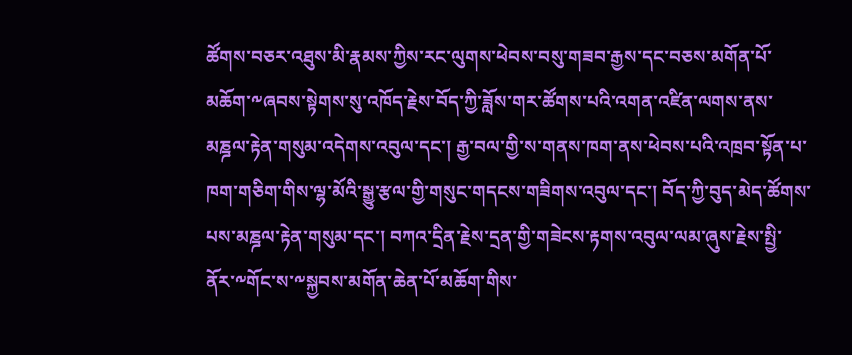ཚོགས་བཅར་འཐུས་མི་རྣམས་ཀྱིས་རང་ལུགས་ཕེབས་བསུ་གཟབ་རྒྱས་དང་བཅས་མགོན་པོ་མཆོག་༸ཞབས་སྟེགས་སུ་འཁོད་རྗེས་བོད་ཀྱི་ཟློས་གར་ཚོགས་པའི་འགན་འཛིན་ལགས་ནས་མཎྜལ་རྟེན་གསུམ་འདེགས་འབུལ་དང་། རྒྱ་བལ་གྱི་ས་གནས་ཁག་ནས་ཕེབས་པའི་འཁྲབ་སྟོན་པ་ཁག་གཅིག་གིས་ལྷ་མོའི་སྒྱུ་རྩལ་གྱི་གསུང་གདངས་གཟིགས་འབུལ་དང་། བོད་ཀྱི་བུད་མེད་ཚོགས་པས་མཎྜལ་རྟེན་གསུམ་དང་། བཀའ་དྲིན་རྗེས་དྲན་གྱི་གཟེངས་རྟགས་འབུལ་ལམ་ཞུས་རྗེས་སྤྱི་ནོར་༸གོང་ས་༸སྐྱབས་མགོན་ཆེན་པོ་མཆོག་གིས་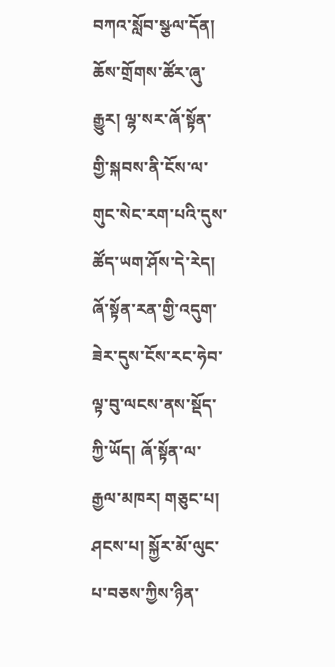བཀའ་སློབ་སྩལ་དོན།
ཆོས་གྲོགས་ཚོར་ཞུ་རྒྱུར། ལྷ་སར་ཞོ་སྟོན་གྱི་སྐབས་ནི་ངོས་ལ་གུང་སེང་རག་པའི་དུས་ཚོད་ཡག་ཤོས་དེ་རེད། ཞོ་སྟོན་རན་གྱི་འདུག་ཟེར་དུས་ངོས་རང་ཧེབ་ལྟ་བུ་ལངས་ནས་སྡོད་ཀྱི་ཡོད། ཞོ་སྟོན་ལ་རྒྱལ་མཁར། གཅུང་པ། ཤངས་པ། སྐྱོར་མོ་ལུང་པ་བཅས་ཀྱིས་ཉིན་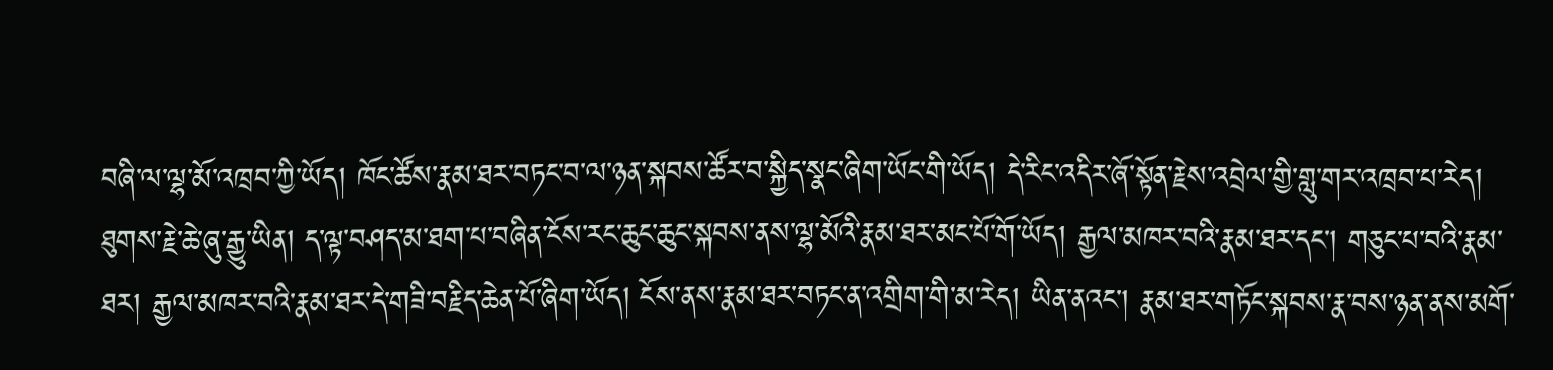བཞི་ལ་ལྷ་མོ་འཁྲབ་ཀྱི་ཡོད། ཁོང་ཚོས་རྣམ་ཐར་བཏང་བ་ལ་ཉན་སྐབས་ཚོར་བ་སྐྱིད་སྣང་ཞིག་ཡོང་གི་ཡོད། དེ་རིང་འདིར་ཞོ་སྟོན་རྗེས་འབྲེལ་གྱི་གླུ་གར་འཁྲབ་པ་རེད། ཐུགས་རྗེ་ཆེ་ཞུ་རྒྱུ་ཡིན། ད་ལྟ་བཤད་མ་ཐག་པ་བཞིན་ངོས་རང་ཆུང་ཆུང་སྐབས་ནས་ལྷ་མོའི་རྣམ་ཐར་མང་པོ་གོ་ཡོད། རྒྱལ་མཁར་བའི་རྣམ་ཐར་དང་། གཅུང་པ་བའི་རྣམ་ཐར། རྒྱལ་མཁར་བའི་རྣམ་ཐར་དེ་གཟི་བརྗིད་ཆེན་པོ་ཞིག་ཡོད། ངོས་ནས་རྣམ་ཐར་བཏང་ན་འགྲིག་གི་མ་རེད། ཡིན་ནའང་། རྣམ་ཐར་གཏོང་སྐབས་རྣ་བས་ཉན་ནས་མགོ་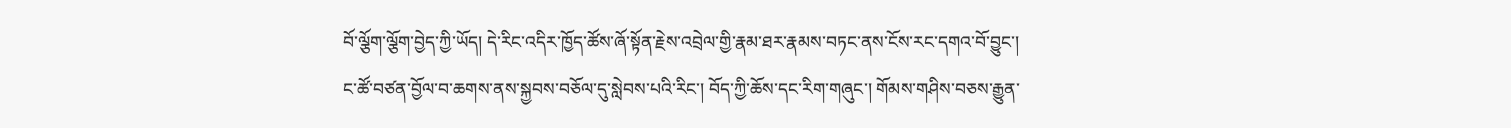བོ་ལྕོག་ལྕོག་བྱེད་ཀྱི་ཡོད། དེ་རིང་འདིར་ཁྱོད་ཚོས་ཞོ་སྟོན་རྗེས་འབྲེལ་གྱི་རྣམ་ཐར་རྣམས་བཏང་ནས་ངོས་རང་དགའ་བོ་བྱུང་།
ང་ཚོ་བཙན་བྱོལ་བ་ཆགས་ནས་སྐྱབས་བཅོལ་དུ་སླེབས་པའི་རིང་། བོད་ཀྱི་ཆོས་དང་རིག་གཞུང་། གོམས་གཤིས་བཅས་རྒྱུན་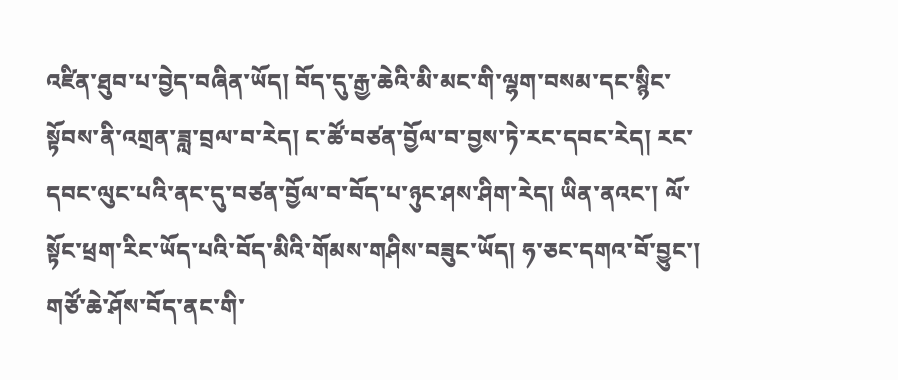འཛིན་ཐུབ་པ་བྱེད་བཞིན་ཡོད། བོད་དུ་རྒྱ་ཆེའི་མི་མང་གི་ལྷག་བསམ་དང་སྙིང་སྟོབས་ནི་འགྲན་ཟླ་བྲལ་བ་རེད། ང་ཚོ་བཙན་བྱོལ་བ་བྱས་ཏེ་རང་དབང་རེད། རང་དབང་ལུང་པའི་ནང་དུ་བཙན་བྱོལ་བ་བོད་པ་ཉུང་ཤས་ཤིག་རེད། ཡིན་ནའང་། ལོ་སྟོང་ཕྲག་རིང་ཡོད་པའི་བོད་མིའི་གོམས་གཤིས་བཟུང་ཡོད། ཧ་ཅང་དགའ་བོ་བྱུང་། གཙོ་ཆེ་ཤོས་བོད་ནང་གི་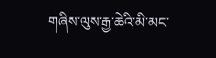གཞིས་ལུས་རྒྱ་ཆེའི་མི་མང་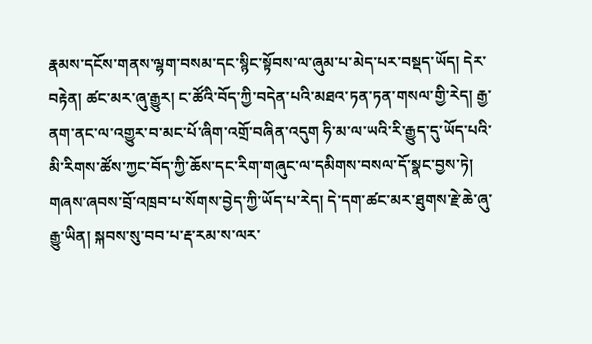རྣམས་དངོས་གནས་ལྷག་བསམ་དང་སྙིང་སྟོབས་ལ་ཞུམ་པ་མེད་པར་བསྡད་ཡོད། དེར་བརྟེན། ཚང་མར་ཞུ་རྒྱུར། ང་ཚོའི་བོད་ཀྱི་བདེན་པའི་མཐའ་ཏན་ཏན་གསལ་གྱི་རེད། རྒྱ་ནག་ནང་ལ་འགྱུར་བ་མང་པོ་ཞིག་འགྲོ་བཞིན་འདུག ཧི་མ་ལ་ཡའི་རི་རྒྱུད་དུ་ཡོད་པའི་མི་རིགས་ཚོས་ཀྱང་བོད་ཀྱི་ཆོས་དང་རིག་གཞུང་ལ་དམིགས་བསལ་དོ་སྣང་བྱས་ཏེ། གཞས་ཞབས་བྲོ་འཁྲབ་པ་སོགས་བྱེད་ཀྱི་ཡོད་པ་རེད། དེ་དག་ཚང་མར་ཐུགས་རྗེ་ཆེ་ཞུ་རྒྱུ་ཡིན། སྐབས་སུ་བབ་པ་རྡ་རམ་ས་ལར་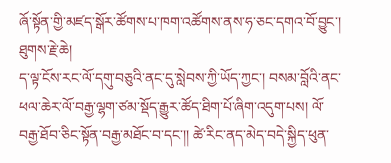ཞོ་སྟོན་གྱི་མཛད་སྒོར་ཚོགས་པ་ཁག་འཚོགས་ནས་ཧ་ཅང་དགའ་བོ་བྱུང་། ཐུགས་རྗེ་ཆེ།
ད་ལྟ་ངོས་རང་ལོ་དགུ་བཅུའི་ནང་དུ་སླེབས་ཀྱི་ཡོད་ཀྱང་། བསམ་བློའི་ནང་ཕལ་ཆེར་ལོ་བརྒྱ་ལྷག་ཙམ་སྡོད་རྒྱུར་ཚོད་ཐིག་པོ་ཞིག་འདུག་པས། ལོ་བརྒྱ་ཐོབ་ཅིང་སྟོན་བརྒྱ་མཐོང་བ་དང་།། ཚེ་རིང་ནད་མེད་བདེ་སྐྱིད་ཕུན་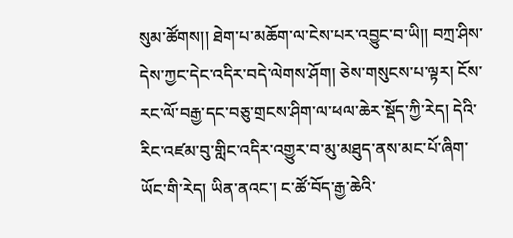སུམ་ཚོགས།། ཐེག་པ་མཆོག་ལ་ངེས་པར་འབྱུང་བ་ཡི།། བཀྲ་ཤིས་དེས་ཀྱང་དེང་འདིར་བདེ་ལེགས་ཤོག། ཅེས་གསུངས་པ་ལྟར། ངོས་རང་ལོ་བརྒྱ་དང་བཅུ་གྲངས་ཤིག་ལ་ཕལ་ཆེར་སྡོད་ཀྱི་རེད། དེའི་རིང་འཛམ་བུ་གླིང་འདིར་འགྱུར་བ་མུ་མཐུད་ནས་མང་པོ་ཞིག་ཡོང་གི་རེད། ཡིན་ནའང་། ང་ཚོ་བོད་རྒྱ་ཆེའི་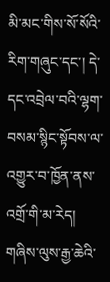མི་མང་གིས་སོ་སོའི་རིག་གཞུང་དང་། དེ་དང་འབྲེལ་བའི་ལྷག་བསམ་སྙིང་སྟོབས་ལ་འགྱུར་བ་ཁྱོན་ནས་འགྲོ་གི་མ་རེད། གཞིས་ལུས་རྒྱ་ཆེའི་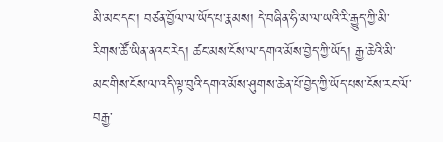མི་མང་དང་། བཙན་བྱོལ་ལ་ཡོད་པ་རྣམས། དེ་བཞིན་ཧི་མ་ལ་ཡའི་རི་རྒྱུད་ཀྱི་མི་རིགས་ཚོ་ཡིན་ནའང་རེད། ཚང་མས་ངོས་ལ་དགའ་མོས་བྱེད་ཀྱི་ཡོད། རྒྱ་ཆེའི་མི་མང་གིས་ངོས་ལ་འདི་ལྟ་བུའི་དགའ་མོས་ཤུགས་ཆེན་པོ་བྱེད་ཀྱི་ཡོད་པས་ངོས་རང་ལོ་བརྒྱ་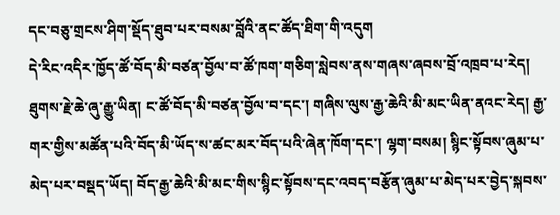དང་བཅུ་གྲངས་ཤིག་སྡོད་ཐུབ་པར་བསམ་བློའི་ནང་ཚོད་ཐིག་གི་འདུག
དེ་རིང་འདིར་ཁྱོད་ཚོ་བོད་མི་བཙན་བྱོལ་བ་ཚོ་ཁག་གཅིག་སླེབས་ནས་གཞས་ཞབས་བྲོ་འཁྲབ་པ་རེད། ཐུགས་རྗེ་ཆེ་ཞུ་རྒྱུ་ཡིན། ང་ཚོ་བོད་མི་བཙན་བྱོལ་བ་དང་། གཞིས་ལུས་རྒྱ་ཆེའི་མི་མང་ཡིན་ནའང་རེད། རྒྱ་གར་གྱིས་མཚོན་པའི་བོད་མི་ཡོད་ས་ཚང་མར་བོད་པའི་ཞེན་ཁོག་དང་། ལྷག་བསམ། སྙིང་སྟོབས་ཞུམ་པ་མེད་པར་བསྡད་ཡོད། བོད་རྒྱ་ཆེའི་མི་མང་གིས་སྙིང་སྟོབས་དང་འབད་བརྩོན་ཞུམ་པ་མེད་པར་བྱེད་སྐབས་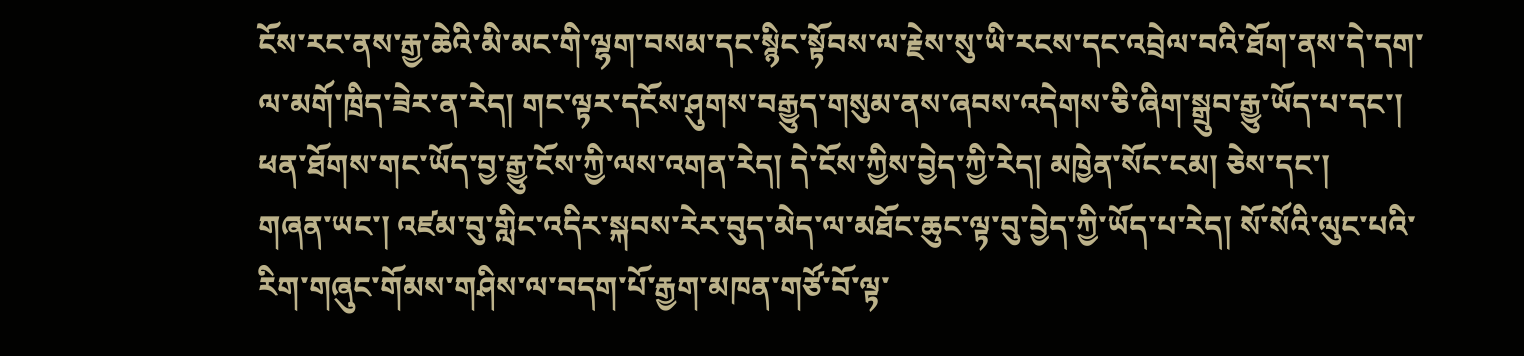ངོས་རང་ནས་རྒྱ་ཆེའི་མི་མང་གི་ལྷག་བསམ་དང་སྙིང་སྟོབས་ལ་རྗེས་སུ་ཡི་རངས་དང་འབྲེལ་བའི་ཐོག་ནས་དེ་དག་ལ་མགོ་ཁྲིད་ཟེར་ན་རེད། གང་ལྟར་དངོས་ཤུགས་བརྒྱུད་གསུམ་ནས་ཞབས་འདེགས་ཅི་ཞིག་སྒྲུབ་རྒྱུ་ཡོད་པ་དང་། ཕན་ཐོགས་གང་ཡོད་བྱ་རྒྱུ་ངོས་ཀྱི་ལས་འགན་རེད། དེ་ངོས་ཀྱིས་བྱེད་ཀྱི་རེད། མཁྱེན་སོང་ངམ། ཅེས་དང་།
གཞན་ཡང་། འཛམ་བུ་གླིང་འདིར་སྐབས་རེར་བུད་མེད་ལ་མཐོང་ཆུང་ལྟ་བུ་བྱེད་ཀྱི་ཡོད་པ་རེད། སོ་སོའི་ལུང་པའི་རིག་གཞུང་གོམས་གཤིས་ལ་བདག་པོ་རྒྱག་མཁན་གཙོ་བོ་ལྟ་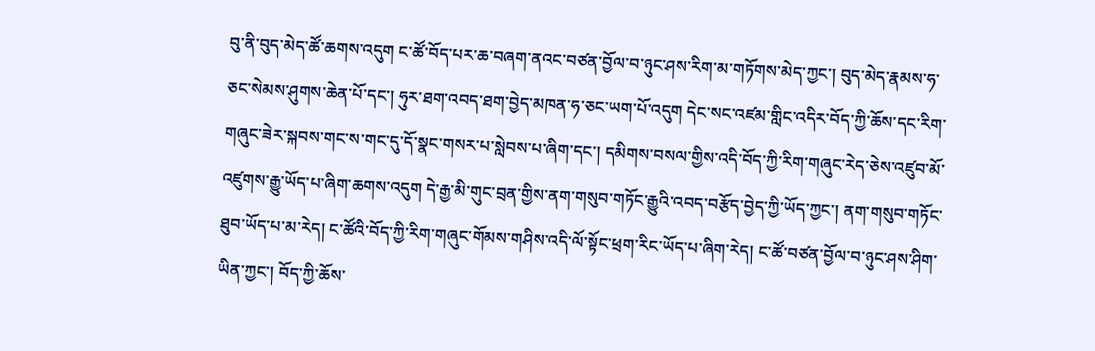བུ་ནི་བུད་མེད་ཚོ་ཆགས་འདུག ང་ཚོ་བོད་པར་ཆ་བཞག་ནའང་བཙན་བྱོལ་བ་ཉུང་ཤས་རིག་མ་གཏོགས་མེད་ཀྱང་། བུད་མེད་རྣམས་ཧ་ཅང་སེམས་ཤུགས་ཆེན་པོ་དང་། ཧུར་ཐག་འབད་ཐག་བྱེད་མཁན་ཧ་ཅང་ཡག་པོ་འདུག དེང་སང་འཛམ་གླིང་འདིར་བོད་ཀྱི་ཆོས་དང་རིག་གཞུང་ཟེར་སྐབས་གང་ས་གང་དུ་དོ་སྣང་གསར་པ་སླེབས་པ་ཞིག་དང་། དམིགས་བསལ་གྱིས་འདི་བོད་ཀྱི་རིག་གཞུང་རེད་ཅེས་འཛུབ་མོ་འཛུགས་རྒྱུ་ཡོད་པ་ཞིག་ཆགས་འདུག དེ་རྒྱ་མི་གུང་བྲན་གྱིས་ནག་གསུབ་གཏོང་རྒྱུའི་འབད་བརྩོད་བྱེད་ཀྱི་ཡོད་ཀྱང་། ནག་གསུབ་གཏོང་ཐུབ་ཡོད་པ་མ་རེད། ང་ཚོའི་བོད་ཀྱི་རིག་གཞུང་གོམས་གཤིས་འདི་ལོ་སྟོང་ཕྲག་རིང་ཡོད་པ་ཞིག་རེད། ང་ཚོ་བཙན་བྱོལ་བ་ཉུང་ཤས་ཤིག་ཡིན་ཀྱང་། བོད་ཀྱི་ཆོས་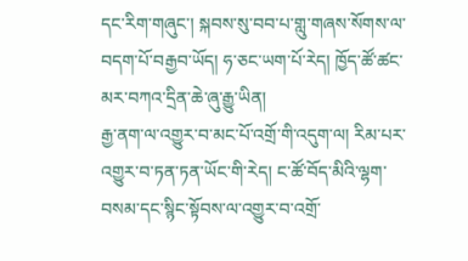དང་རིག་གཞུང་། སྐབས་སུ་བབ་པ་གླུ་གཞས་སོགས་ལ་བདག་པོ་བརྒྱབ་ཡོད། ཧ་ཅང་ཡག་པོ་རེད། ཁྱོད་ཚོ་ཚང་མར་བཀའ་དྲིན་ཆེ་ཞུ་རྒྱུ་ཡིན།
རྒྱ་ནག་ལ་འགྱུར་བ་མང་པོ་འགྲོ་གི་འདུག་ལ། རིམ་པར་འགྱུར་བ་ཏན་ཏན་ཡོང་གི་རེད། ང་ཚོ་བོད་མིའི་ལྷག་བསམ་དང་སྙིང་སྟོབས་ལ་འགྱུར་བ་འགྲོ་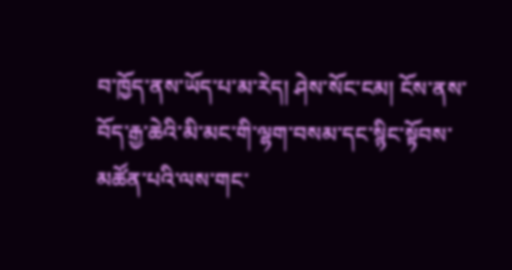བ་ཁྱོད་ནས་ཡོད་པ་མ་རེད། ཤེས་སོང་ངམ། ངོས་ནས་བོད་རྒྱ་ཆེའི་མི་མང་གི་ལྷག་བསམ་དང་སྙིང་སྟོབས་མཚོན་པའི་ལས་གང་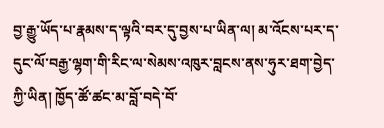བྱ་རྒྱུ་ཡོད་པ་རྣམས་ད་ལྟའི་བར་དུ་བྱས་པ་ཡིན་ལ། མ་འོངས་པར་ད་དུང་ལོ་བརྒྱ་ལྷག་གི་རིང་ལ་སེམས་འཁུར་བླངས་ནས་ཧུར་ཐག་བྱེད་ཀྱི་ཡིན། ཁྱོད་ཚོ་ཚང་མ་བློ་བདེ་བོ་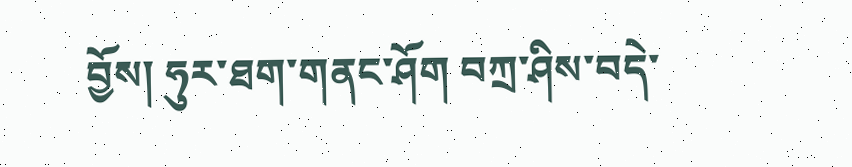བྱོས། ཧུར་ཐག་གནང་ཤོག བཀྲ་ཤིས་བདེ་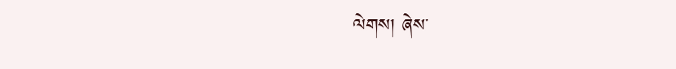ལེགས། ཞེས་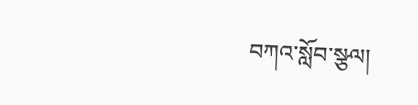བཀའ་སློབ་སྩལ།